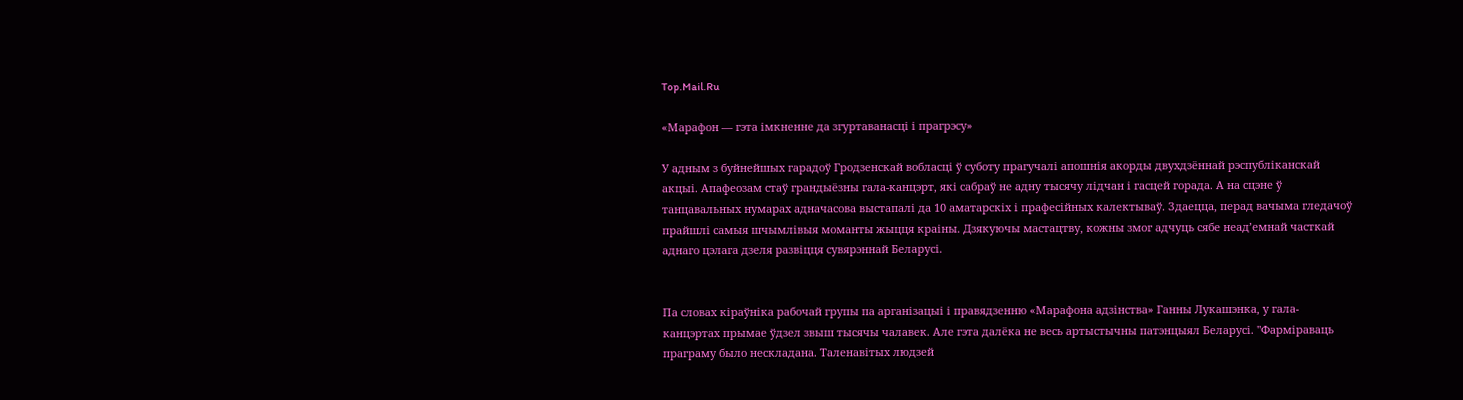Top.Mail.Ru

«Марафон — гэта імкненне да згуртаванасці і прагрэсу»

У адным з буйнейшых гарадоў Гродзенскай вобласці ў суботу прагучалі апошнія акорды двухдзённай рэспубліканскай акцыі. Апафеозам стаў грандыёзны гала-канцэрт, які сабраў не адну тысячу лідчан і гасцей горада. А на сцэне ў танцавальных нумарах адначасова выстапалі да 10 аматарскіх і прафесійных калектываў. Здаецца, перад вачыма гледачоў прайшлі самыя шчымлівыя моманты жыцця краіны. Дзякуючы мастацтву, кожны змог адчуць сябе неад’емнай часткай аднаго цэлага дзеля развіцця сувярэннай Беларусі.


Па словах кіраўніка рабочай групы па арганізацыі і правядзенню «Марафона адзінства» Ганны Лукашэнка, у гала-канцэртах прымае ўдзел звыш тысячы чалавек. Але гэта далёка не весь артыстычны патэнцыял Беларусі. "Фарміраваць праграму было нескладана. Таленавітых людзей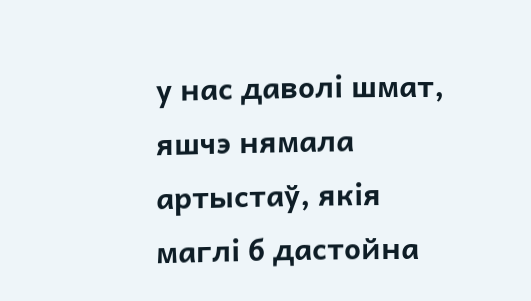у нас даволі шмат, яшчэ нямала артыстаў, якія маглі б дастойна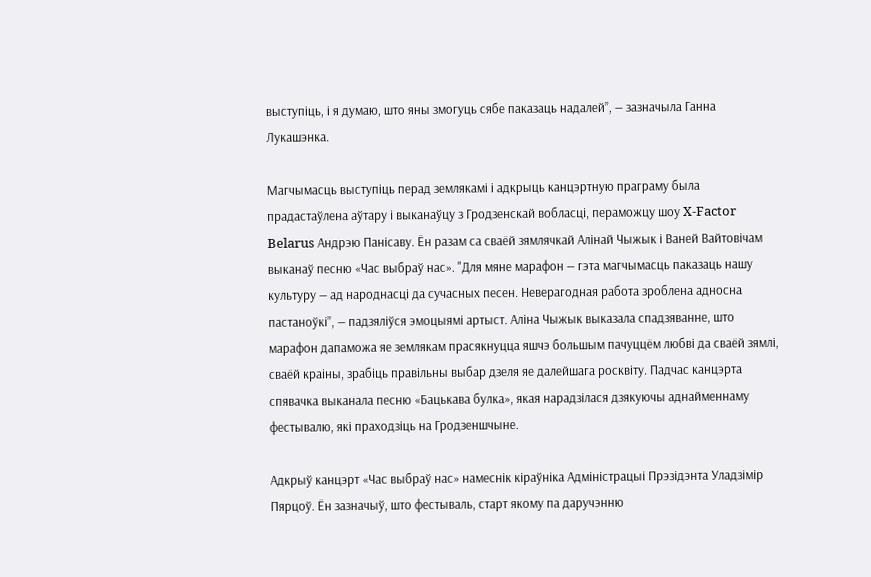выступіць, і я думаю, што яны змогуць сябе паказаць надалей”, — зазначыла Ганна Лукашэнка.

Магчымасць выступіць перад землякамі і адкрыць канцэртную праграму была прадастаўлена аўтару і выканаўцу з Гродзенскай вобласці, пераможцу шоу X-Factor Belarus Андрэю Панісаву. Ён разам са сваёй зямлячкай Алінай Чыжык і Ваней Вайтовічам выканаў песню «Час выбраў нас». "Для мяне марафон — гэта магчымасць паказаць нашу культуру — ад народнасці да сучасных песен. Неверагодная работа зроблена адносна пастаноўкі”, — падзяліўся эмоцыямі артыст. Аліна Чыжык выказала спадзяванне, што марафон дапаможа яе землякам прасякнуцца яшчэ большым пачуццём любві да сваёй зямлі, сваёй краіны, зрабіць правільны выбар дзеля яе далейшага росквіту. Падчас канцэрта спявачка выканала песню «Бацькава булка», якая нарадзілася дзякуючы аднайменнаму фестывалю, які праходзіць на Гродзеншчыне.

Адкрыў канцэрт «Час выбраў нас» намеснік кіраўніка Адміністрацыі Прэзідэнта Уладзімір Пярцоў. Ён зазначыў, што фестываль, старт якому па даручэнню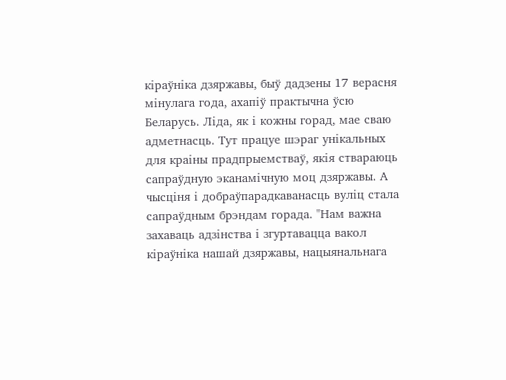кіраўніка дзяржавы, быў дадзены 17 верасня мінулага года, ахапіў практычна ўсю Беларусь. Ліда, як і кожны горад, мае сваю адметнасць. Тут працуе шэраг унікальных для краіны прадпрыемстваў, якія ствараюць сапраўдную эканамічную моц дзяржавы. А чысціня і добраўпарадкаванасць вуліц стала сапраўдным брэндам горада. "Нам важна захаваць адзінства і згуртавацца вакол кіраўніка нашай дзяржавы, нацыянальнага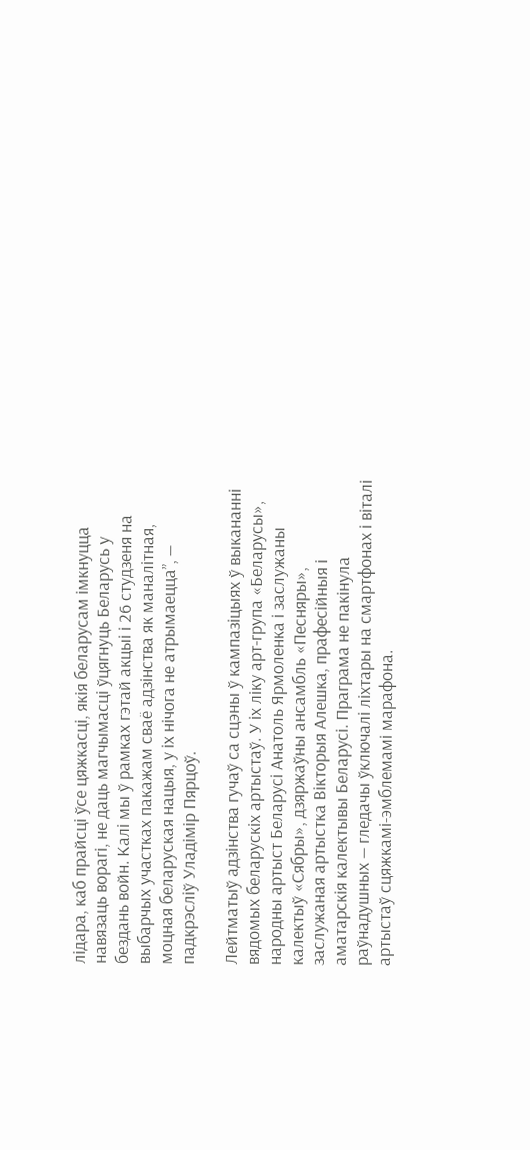лідара, каб прайсці ўсе цяжкасці, якія беларусам імкнуцца навязаць ворагі, не даць магчымасці ўцягнуць Беларусь у бездань войн. Калі мы ў рамках гэтай акцыі і 26 студзеня на выбарчых участках пакажам сваё адзінства як маналітная, моцная беларуская нацыя, у іх нічога не атрымаецца”, — падкрэсліў Уладімір Пярцоў.

Лейтматыў адзінства гучаў са сцэны ў кампазіцыях ў выкананні вядомых беларускіх артыстаў. У іх ліку арт-група «Беларусы», народны артыст Беларусі Анатоль Ярмоленка і заслужаны калектыў «Сябры», дзяржаўны ансамбль «Песняры», заслужаная артыстка Вікторыя Алешка, прафесійныя і аматарскія калектывы Беларусі. Праграма не пакінула раўнадушных — гледачы ўключалі ліхтары на смартфонах і віталі артыстаў сцяжкамі-эмблемамі марафона.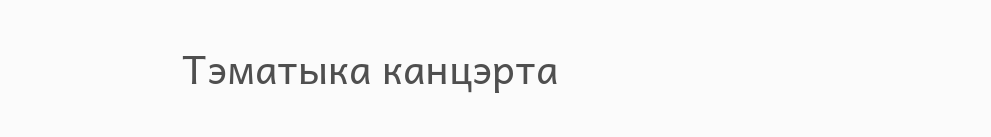Тэматыка канцэрта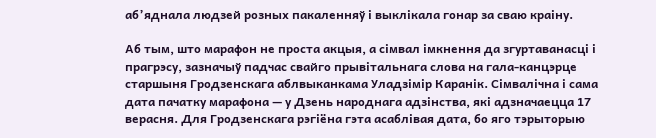аб’яднала людзей розных пакаленняў і выклікала гонар за сваю краіну.

Аб тым, што марафон не проста акцыя, а сімвал імкнення да згуртаванасці і прагрэсу, зазначыў падчас свайго прывітальнага слова на гала-канцэрце старшыня Гродзенскага аблвыканкама Уладзімір Каранік. Сімвалічна і сама дата пачатку марафона — у Дзень народнага адзінства, які адзначаецца 17 верасня. Для Гродзенскага рэгіёна гэта асаблівая дата, бо яго тэрыторыю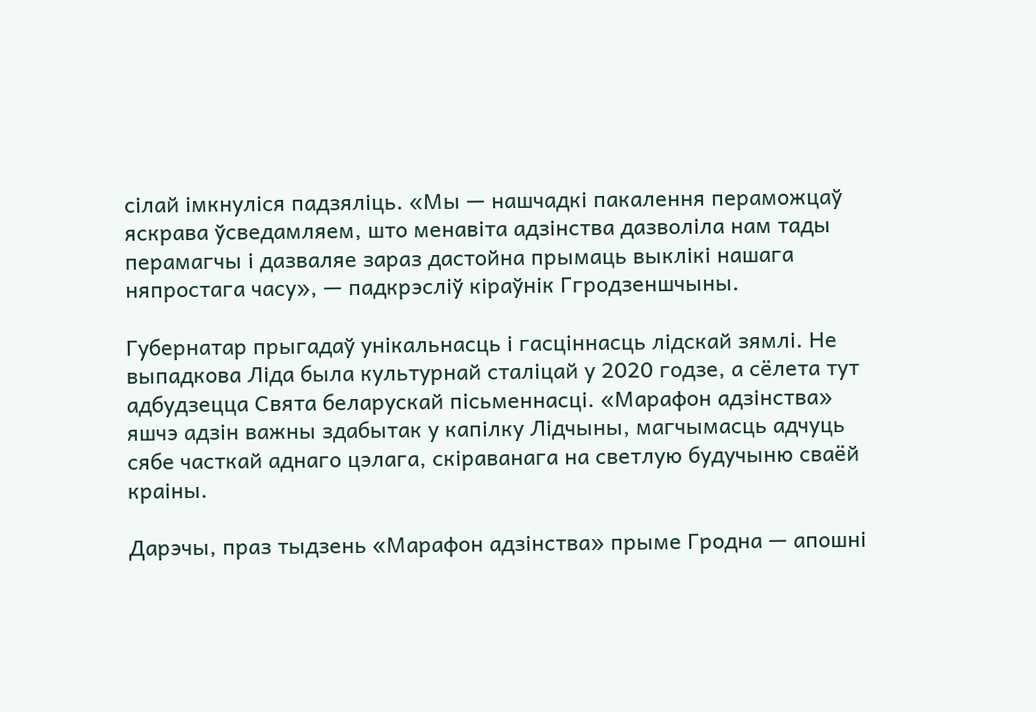сілай імкнуліся падзяліць. «Мы — нашчадкі пакалення пераможцаў яскрава ўсведамляем, што менавіта адзінства дазволіла нам тады перамагчы і дазваляе зараз дастойна прымаць выклікі нашага няпростага часу», — падкрэсліў кіраўнік Ггродзеншчыны.

Губернатар прыгадаў унікальнасць і гасціннасць лідскай зямлі. Не выпадкова Ліда была культурнай сталіцай у 2020 годзе, а сёлета тут адбудзецца Свята беларускай пісьменнасці. «Марафон адзінства» яшчэ адзін важны здабытак у капілку Лідчыны, магчымасць адчуць сябе часткай аднаго цэлага, скіраванага на светлую будучыню сваёй краіны.

Дарэчы, праз тыдзень «Марафон адзінства» прыме Гродна — апошні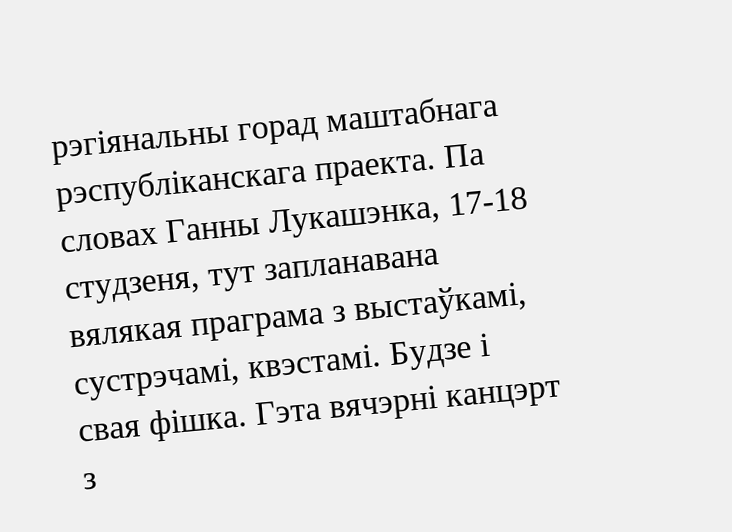рэгіянальны горад маштабнага рэспубліканскага праекта. Па словах Ганны Лукашэнка, 17-18 студзеня, тут запланавана вялякая праграма з выстаўкамі, сустрэчамі, квэстамі. Будзе і свая фішка. Гэта вячэрні канцэрт з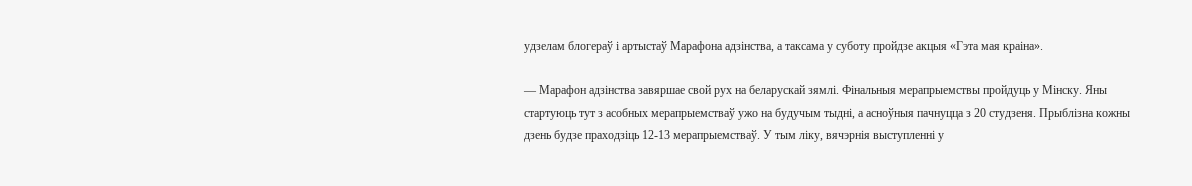удзелам блогераў і артыстаў Марафона адзінства, а таксама у суботу пройдзе акцыя «Гэта мая краіна».

— Марафон адзінства завяршае свой рух на беларускай зямлі. Фінальныя мерапрыемствы пройдуць у Мінску. Яны стартуюць тут з асобных мерапрыемстваў ужо на будучым тыдні, а асноўныя пачнуцца з 20 студзеня. Прыблізна кожны дзень будзе праходзіць 12-13 мерапрыемстваў. У тым ліку, вячэрнія выступленні у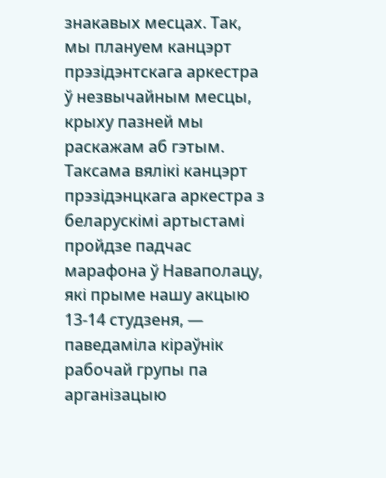знакавых месцах. Так, мы плануем канцэрт прэзідэнтскага аркестра ў незвычайным месцы, крыху пазней мы раскажам аб гэтым. Таксама вялікі канцэрт прэзідэнцкага аркестра з беларускімі артыстамі пройдзе падчас марафона ў Наваполацу, які прыме нашу акцыю 13-14 студзеня, — паведаміла кіраўнік рабочай групы па арганізацыю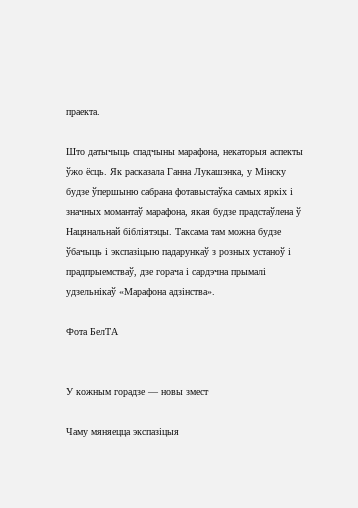праекта.

Што датычыць спадчыны марафона, некаторыя аспекты ўжо ёсць. Як расказала Ганна Лукашэнка, у Мінску будзе ўпершыню сабрана фотавыстаўка самых яркіх і значных момантаў марафона, якая будзе прадстаўлена ў Нацянальнай бібліятэцы. Таксама там можна будзе ўбачыць і экспазіцыю падарункаў з розных устаноў і прадпрыемстваў, дзе горача і сардэчна прымалі удзельнікаў «Марафона адзінства».

Фота БелТА


У кожным горадзе — новы змест

Чаму мяняецца экспазіцыя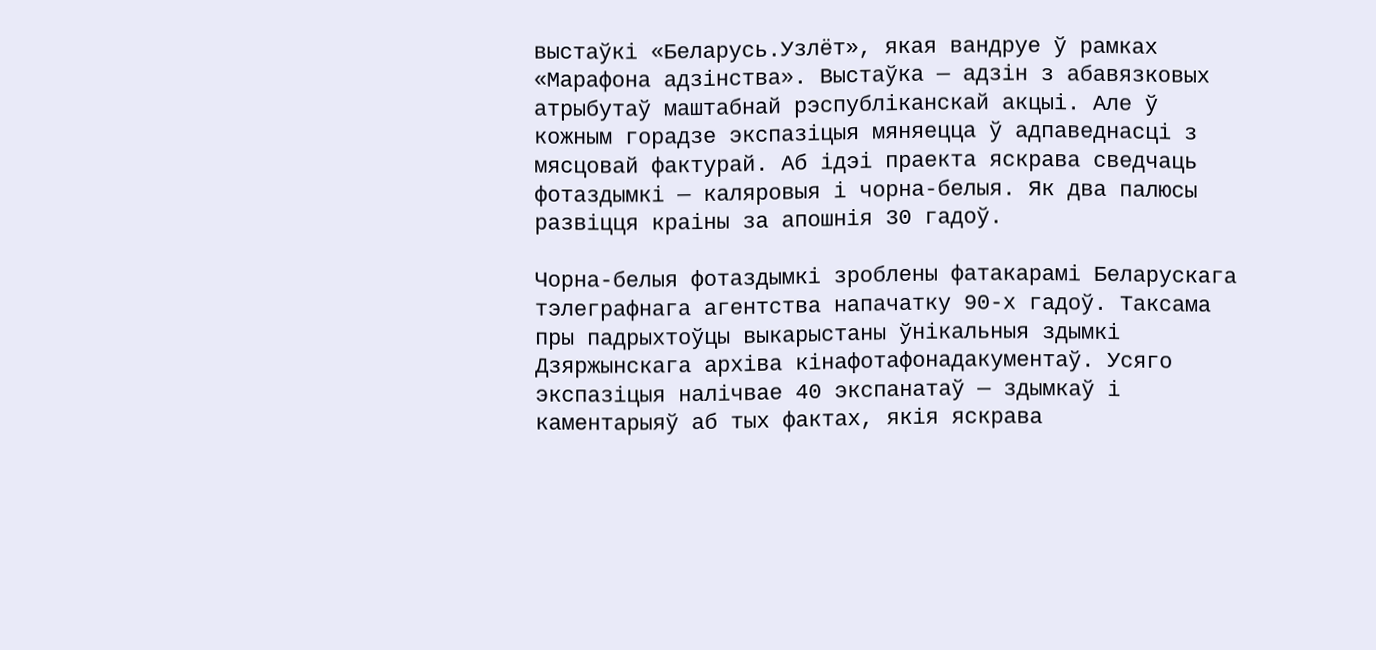выстаўкі «Беларусь.Узлёт», якая вандруе ў рамках «Марафона адзінства». Выстаўка — адзін з абавязковых атрыбутаў маштабнай рэспубліканскай акцыі. Але ў кожным горадзе экспазіцыя мяняецца ў адпаведнасці з мясцовай фактурай. Аб ідэі праекта яскрава сведчаць фотаздымкі — каляровыя і чорна-белыя. Як два палюсы развіцця краіны за апошнія 30 гадоў.

Чорна-белыя фотаздымкі зроблены фатакарамі Беларускага тэлеграфнага агентства напачатку 90-х гадоў. Таксама пры падрыхтоўцы выкарыстаны ўнікальныя здымкі Дзяржынскага архіва кінафотафонадакументаў. Усяго экспазіцыя налічвае 40 экспанатаў — здымкаў і каментарыяў аб тых фактах, якія яскрава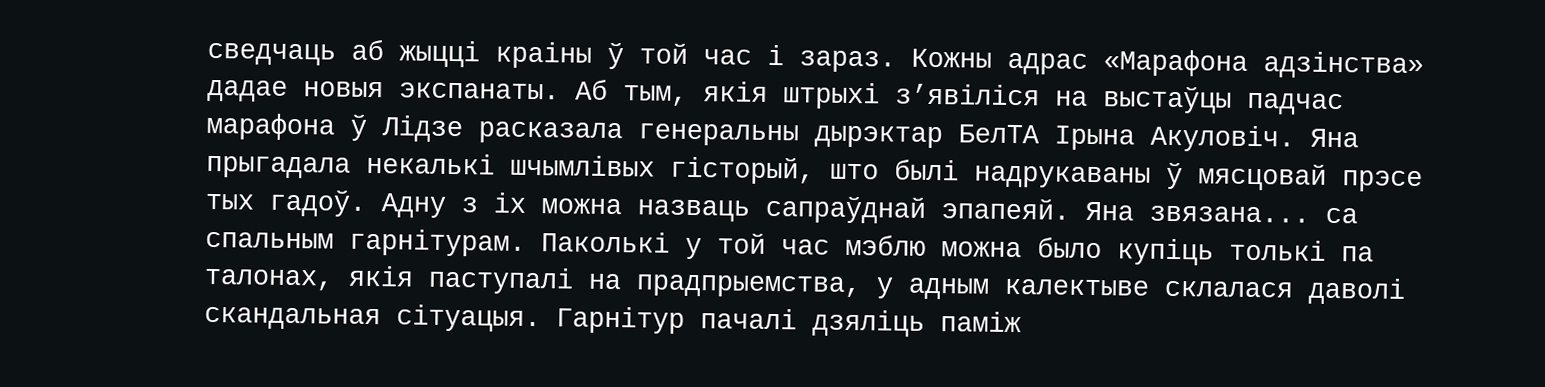сведчаць аб жыцці краіны ў той час і зараз. Кожны адрас «Марафона адзінства» дадае новыя экспанаты. Аб тым, якія штрыхі з’явіліся на выстаўцы падчас марафона ў Лідзе расказала генеральны дырэктар БелТА Ірына Акуловіч. Яна прыгадала некалькі шчымлівых гісторый, што былі надрукаваны ў мясцовай прэсе тых гадоў. Адну з іх можна назваць сапраўднай эпапеяй. Яна звязана... са спальным гарнітурам. Паколькі у той час мэблю можна было купіць толькі па талонах, якія паступалі на прадпрыемства, у адным калектыве склалася даволі скандальная сітуацыя. Гарнітур пачалі дзяліць паміж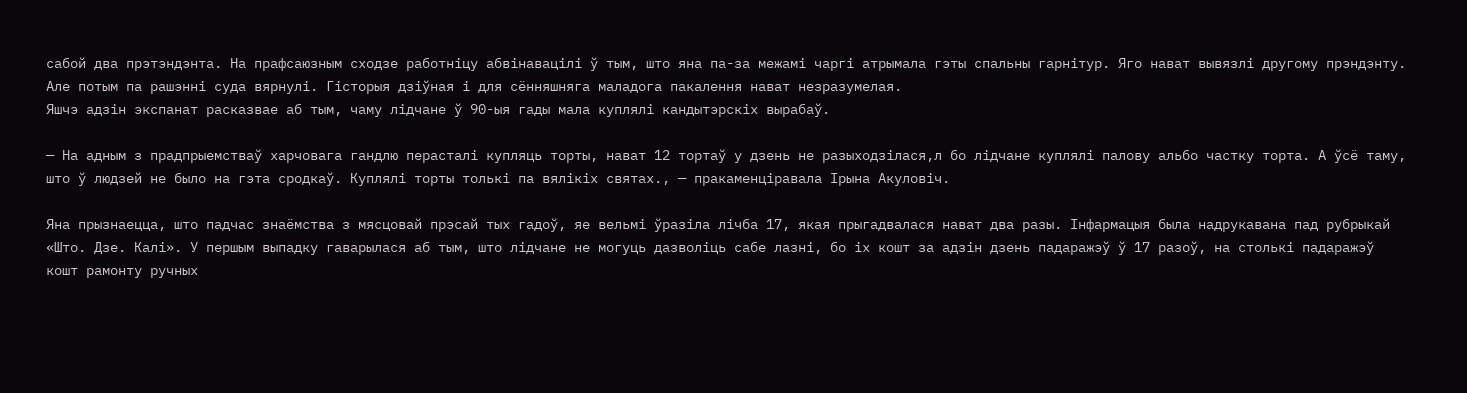сабой два прэтэндэнта. На прафсаюзным сходзе работніцу абвінавацілі ў тым, што яна па-за межамі чаргі атрымала гэты спальны гарнітур. Яго нават вывязлі другому прэндэнту. Але потым па рашэнні суда вярнулі. Гісторыя дзіўная і для сённяшняга маладога пакалення нават незразумелая.
Яшчэ адзін экспанат расказвае аб тым, чаму лідчане ў 90-ыя гады мала куплялі кандытэрскіх вырабаў.

— На адным з прадпрыемстваў харчовага гандлю перасталі купляць торты, нават 12 тортаў у дзень не разыходзілася,л бо лідчане куплялі палову альбо частку торта. А ўсё таму, што ў людзей не было на гэта сродкаў. Куплялі торты толькі па вялікіх святах., — пракаменціравала Ірына Акуловіч.

Яна прызнаецца, што падчас знаёмства з мясцовай прэсай тых гадоў, яе вельмі ўразіла лічба 17, якая прыгадвалася нават два разы. Інфармацыя была надрукавана пад рубрыкай «Што. Дзе. Калі». У першым выпадку гаварылася аб тым, што лідчане не могуць дазволіць сабе лазні, бо іх кошт за адзін дзень падаражэў ў 17 разоў, на столькі падаражэў кошт рамонту ручных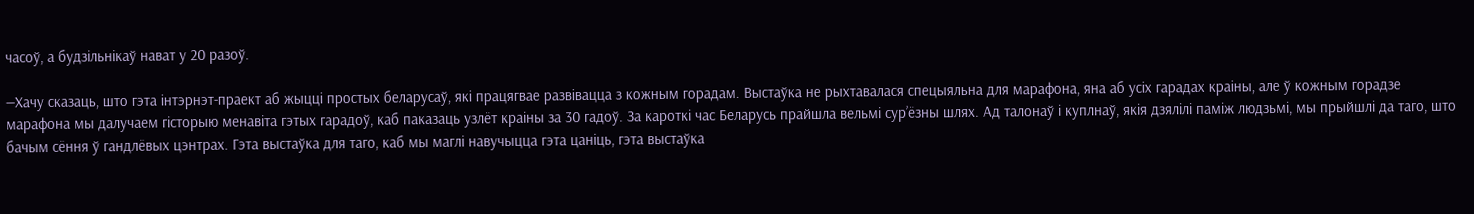часоў, а будзільнікаў нават у 20 разоў.

—Хачу сказаць, што гэта інтэрнэт-праект аб жыцці простых беларусаў, які працягвае развівацца з кожным горадам. Выстаўка не рыхтавалася спецыяльна для марафона, яна аб усіх гарадах краіны, але ў кожным горадзе марафона мы далучаем гісторыю менавіта гэтых гарадоў, каб паказаць узлёт краіны за 30 гадоў. За кароткі час Беларусь прайшла вельмі сур’ёзны шлях. Ад талонаў і куплнаў, якія дзялілі паміж людзьмі, мы прыйшлі да таго, што бачым сёння ў гандлёвых цэнтрах. Гэта выстаўка для таго, каб мы маглі навучыцца гэта цаніць, гэта выстаўка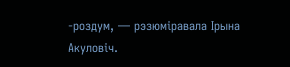-роздум, — рэзюміравала Ірына Акуловіч.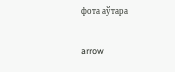фота аўтара

arrow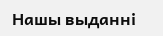Нашы выданні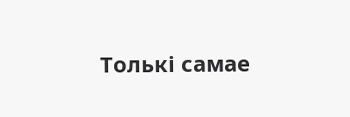Толькі самае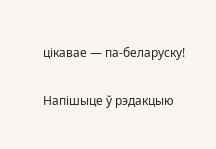цікавае — па-беларуску!

Напішыце ў рэдакцыю